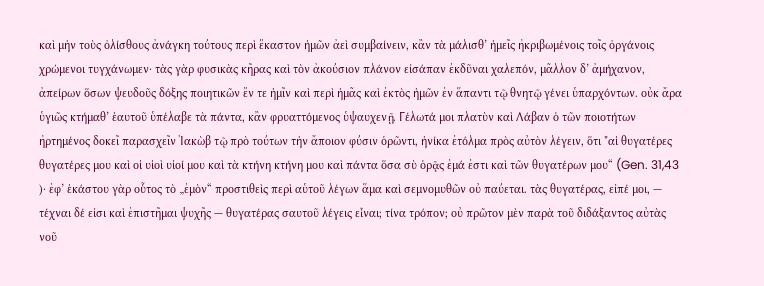καὶ μὴν τοὺς ὀλίσθους ἀνάγκη τούτους περὶ ἕκαστον ἡμῶν ἀεὶ συμβαίνειν, κἂν τὰ μάλισθ’ ἡμεῖς ἠκριβωμένοις τοῖς ὀργάνοις χρώμενοι τυγχάνωμεν· τὰς γὰρ φυσικὰς κῆρας καὶ τὸν ἀκούσιον πλάνον εἰσάπαν ἐκδῦναι χαλεπόν, μᾶλλον δ’ ἀμήχανον, ἀπείρων ὅσων ψευδοῦς δόξης ποιητικῶν ἔν τε ἡμῖν καὶ περὶ ἡμᾶς καὶ ἐκτὸς ἡμῶν ἐν ἅπαντι τῷ θνητῷ γένει ὑπαρχόντων. οὐκ ἄρα ὑγιῶς κτήμαθ’ ἑαυτοῦ ὑπέλαβε τὰ πάντα, κἂν φρυαττόμενος ὑψαυχενῇ. Γέλωτά μοι πλατὺν καὶ Λάβαν ὁ τῶν ποιοτήτων ἠρτημένος δοκεῖ παρασχεῖν Ἰακὼβ τῷ πρὸ τούτων τὴν ἄποιον φύσιν ὁρῶντι, ἡνίκα ἐτόλμα πρὸς αὐτὸν λέγειν, ὅτι "αἱ θυγατέρες θυγατέρες μου καὶ οἱ υἱοὶ υἱοί μου καὶ τὰ κτήνη κτήνη μου καὶ πάντα ὅσα σὺ ὁρᾷς ἐμά ἐστι καὶ τῶν θυγατέρων μου“ (Gen. 31,43 )· ἐφ’ ἑκάστου γὰρ οὗτος τὸ „ἐμὸν“ προστιθεὶς περὶ αὑτοῦ λέγων ἅμα καὶ σεμνομυθῶν οὐ παύεται. τὰς θυγατέρας, εἰπέ μοι, — τέχναι δέ εἰσι καὶ ἐπιστῆμαι ψυχῆς — θυγατέρας σαυτοῦ λέγεις εἶναι; τίνα τρόπον; οὐ πρῶτον μὲν παρὰ τοῦ διδάξαντος αὐτὰς νοῦ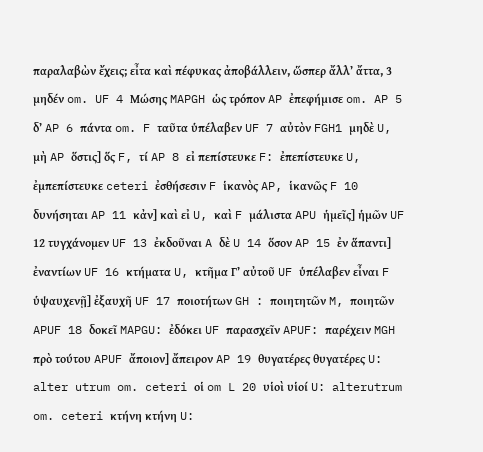παραλαβὼν ἔχεις; εἶτα καὶ πέφυκας ἀποβάλλειν, ὥσπερ ἄλλ’ ἄττα, 3 μηδέν om. UF 4 Μώσης MAPGH ὡς τρόπον AP ἐπεφήμισε om. AP 5 δ’ AP 6 πάντα om. F ταῦτα ὑπέλαβεν UF 7 αὐτὸν FGH1 μηδὲ U, μὴ AP ὅστις] ὅς F, τί AP 8 εἰ πεπίστευκε F: ἐπεπίστευκε U, ἐμπεπίστευκε ceteri ἐσθήσεσιν F ἱκανὸς AP, ἱκανῶς F 10 δυνήσηται AP 11 κἀν] καὶ εἰ U, καὶ F μάλιστα APU ἡμεῖς] ἡμῶν UF 12 τυγχάνομεν UF 13 ἐκδοῦναι A δὲ U 14 ὅσον AP 15 ἐν ἅπαντι] ἐναντίων UF 16 κτήματα U, κτῆμα Γ’ αὐτοῦ UF ὑπέλαβεν εἶναι F ὑψαυχενῇ] ἐξαυχῆ UF 17 ποιοτήτων GH : ποιητητῶν M, ποιητῶν APUF 18 δοκεῖ MAPGU: ἐδόκει UF παρασχεῖν APUF: παρέχειν MGH πρὸ τούτου APUF ἄποιον] ἄπειρον AP 19 θυγατέρες θυγατέρες U: alter utrum om. ceteri οἱ om L 20 υἱοὶ υἱοί U: alterutrum om. ceteri κτήνη κτήνη U: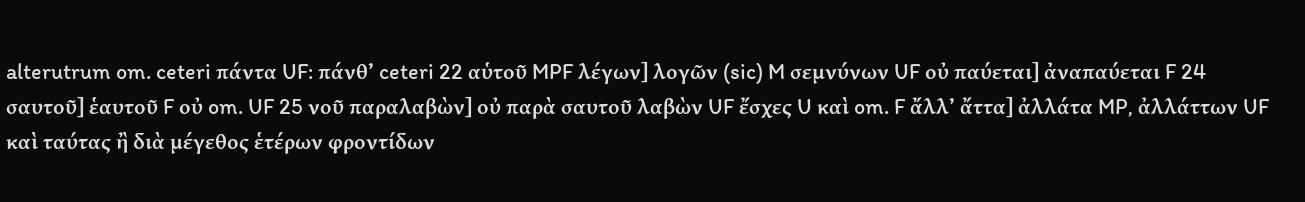alterutrum om. ceteri πάντα UF: πάνθ’ ceteri 22 αὑτοῦ MPF λέγων] λογῶν (sic) M σεμνύνων UF οὐ παύεται] ἀναπαύεται F 24 σαυτοῦ] ἑαυτοῦ F οὐ om. UF 25 νοῦ παραλαβὼν] οὐ παρὰ σαυτοῦ λαβὼν UF ἔσχες U καὶ om. F ἄλλ’ ἄττα] ἀλλάτα MP, ἀλλάττων UF καὶ ταύτας ἢ διὰ μέγεθος ἑτέρων φροντίδων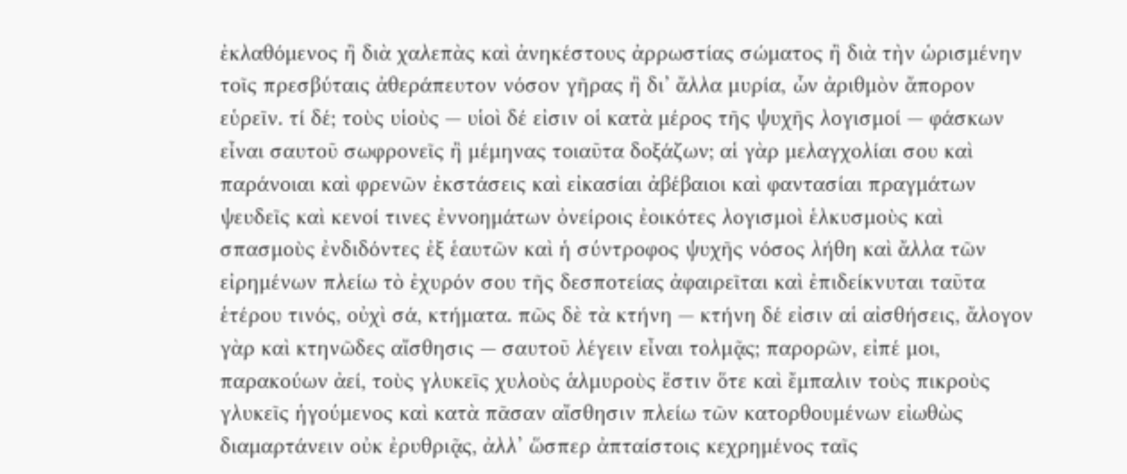ἐκλαθόμενος ἢ διὰ χαλεπὰς καὶ ἀνηκέστους ἀρρωστίας σώματος ἢ διὰ τὴν ὡρισμένην τοῖς πρεσβύταις ἀθεράπευτον νόσον γῆρας ἢ δι’ ἄλλα μυρία, ὧν ἀριθμὸν ἄπορον εὑρεῖν. τί δέ; τοὺς υἱοὺς — υἱοὶ δέ εἰσιν οἱ κατὰ μέρος τῆς ψυχῆς λογισμοί — φάσκων εἶναι σαυτοῦ σωφρονεῖς ἢ μέμηνας τοιαῦτα δοξάζων; αἱ γὰρ μελαγχολίαι σου καὶ παράνοιαι καὶ φρενῶν ἐκστάσεις καὶ εἰκασίαι ἀβέβαιοι καὶ φαντασίαι πραγμάτων ψευδεῖς καὶ κενοί τινες ἐννοημάτων ὀνείροις ἐοικότες λογισμοὶ ἑλκυσμοὺς καὶ σπασμοὺς ἐνδιδόντες ἐξ ἑαυτῶν καὶ ἡ σύντροφος ψυχῆς νόσος λήθη καὶ ἄλλα τῶν εἰρημένων πλείω τὸ ἐχυρόν σου τῆς δεσποτείας ἀφαιρεῖται καὶ ἐπιδείκνυται ταῦτα ἑτέρου τινός, οὐχὶ σά, κτήματα. πῶς δὲ τὰ κτήνη — κτήνη δέ εἰσιν αἱ αἰσθήσεις, ἄλογον γὰρ καὶ κτηνῶδες αἴσθησις — σαυτοῦ λέγειν εἶναι τολμᾷς; παρορῶν, εἰπέ μοι, παρακούων ἀεί, τοὺς γλυκεῖς χυλοὺς ἁλμυροὺς ἔστιν ὅτε καὶ ἔμπαλιν τοὺς πικροὺς γλυκεῖς ἡγούμενος καὶ κατὰ πᾶσαν αἴσθησιν πλείω τῶν κατορθουμένων εἰωθὼς διαμαρτάνειν οὐκ ἐρυθριᾷς, ἀλλ’ ὥσπερ ἀπταίστοις κεχρημένος ταῖς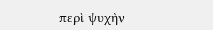περὶ ψυχὴν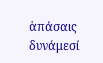ἁπάσαις δυνάμεσί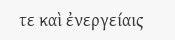τε καὶ ἐνεργείαις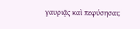γαυριᾷς καὶ πεφύσησαι;